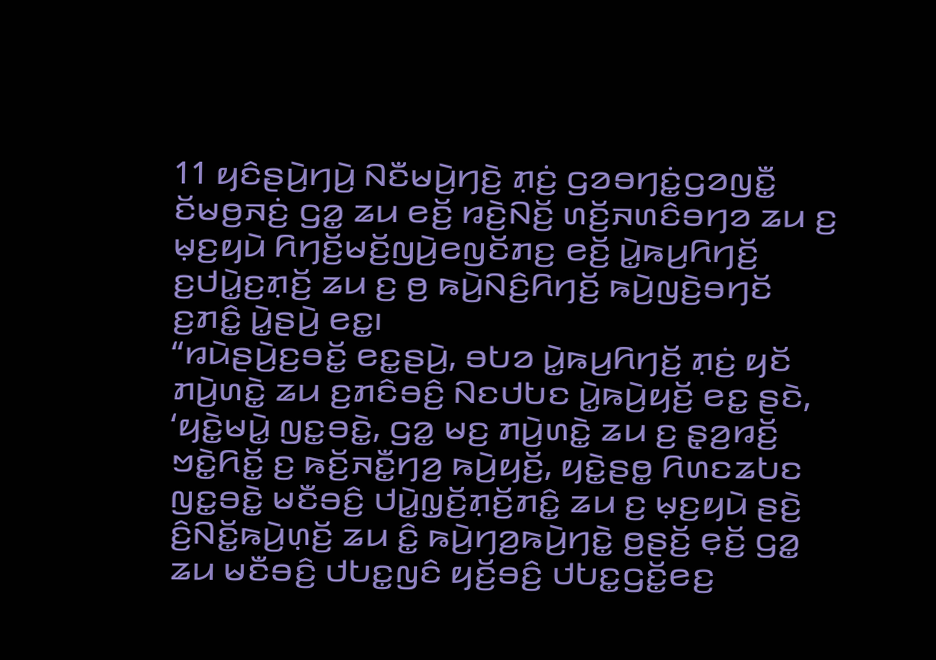11 ꤟꤢꤨꤔꤣꤧ꤬ꤚꤣꤧ꤬ ꤡꤢꤪꤗꤣꤧ꤬ꤚꤢꤧ꤬ ꤊ꤫ꤢꤦ꤬ ꤞꤤꤋꤚꤢꤦ꤭ꤞꤤꤜꤢꤪ꤭ ꤢꤩꤗꤥ꤬ꤏꤢꤦ꤬ ꤞꤤ꤭ ꤘꤣ ꤕꤢꤩ꤬ ꤙꤢꤧ꤬ꤡꤢꤩ꤬ ꤛꤢꤩ꤬ꤏꤛꤢꤨꤋꤚꤤ ꤘꤣ ꤢ꤬ ꤗ꤫ꤢ꤬ꤟꤣꤧ ꤖꤚꤢꤩ꤬ꤗꤢꤩ꤬ꤜꤣꤧ꤬ꤕꤜꤢꤩꤊꤢ꤬ ꤕꤢꤩ꤬ ꤣꤧ꤭ꤒꤣ꤬ꤖꤚꤢꤩ꤬ ꤢ꤬ꤓꤣꤧ꤭ꤢ꤬ꤊ꤫ꤢꤩ꤬ ꤘꤣ ꤢ꤬ ꤥ꤬ ꤒꤣꤧ꤬ꤡꤢꤨ꤬ꤖꤚꤢꤩ꤬ ꤒꤣꤧ꤬ꤜꤢꤧ꤬ꤋꤚꤢꤩ ꤢ꤬ꤊꤢꤨ꤭ ꤣꤧ꤭ꤔꤣꤧ꤬ ꤕꤢ꤭꤯
“ꤙꤣꤧꤔꤣꤧ꤬ꤢ꤬ꤋꤢꤩ꤭ ꤕꤢ꤭ꤔꤣꤧ꤬, ꤋꤝꤤ ꤣꤧ꤭ꤒꤣ꤬ꤖꤚꤢꤩ꤬ ꤊ꤫ꤢꤦ꤬ ꤟꤢꤩ ꤊꤣꤧ꤬ꤛꤢꤧ꤭ ꤘꤣ ꤢ꤬ꤊꤢꤨꤋꤢꤨ꤬ ꤡꤢꤓꤝꤢ ꤣꤧ꤭ꤒꤣꤧ꤬ꤟꤢꤩ꤬ ꤕꤢ꤭ ꤔꤢꤧ, ‘ꤟꤢꤧ꤭ꤗꤣꤧ꤭ ꤜꤢ꤭ꤋꤢꤧ꤭, ꤞꤤ꤭ ꤗꤢ꤬ ꤊꤣꤧ꤬ꤛꤢꤧ꤭ ꤘꤣ ꤢ꤬ ꤔ꤫ꤤ꤬ꤙꤢꤩ꤬ ꤠꤢꤧ꤭ꤖꤢꤩ꤭ ꤢ꤬ ꤒꤢꤩ꤬ꤏꤢꤪ꤭ꤚꤤ꤬ ꤒꤣꤧ꤬ꤟꤢꤩ꤬, ꤟꤢꤧ꤭ꤔꤥ꤭ ꤖꤛꤢꤘꤝꤢ ꤜꤢ꤭ꤋꤢꤧ꤭ ꤗꤢꤪꤋꤢꤨ꤬ ꤓꤣꤧ꤭ꤜ꤫ꤢꤩ꤬ꤊ꤫ꤢꤩ꤬ꤊꤢꤨ꤭ ꤘꤣ ꤢ꤬ ꤗ꤫ꤢ꤬ꤟꤣꤧ ꤔꤢꤧ꤬ ꤢꤨ꤬ꤡꤢꤩ꤭ꤒꤣꤧ꤬ꤛ꤫ꤢꤩ꤬ ꤘꤣ ꤢꤨ꤭ ꤒꤣꤧ꤬ꤚꤤ꤬ꤒꤣꤧ꤬ꤚꤢꤧ꤭ ꤥ꤬ꤔꤢꤩ꤬ ꤕ꤫ꤢꤩ꤬ ꤞꤤ꤭ ꤘꤣ ꤗꤢꤪꤋꤢꤨ꤬ ꤓꤝꤢ꤭ꤜꤢꤨ ꤟꤢꤩ꤬ꤋꤢꤨ꤬ ꤓꤝꤢ꤭ꤞꤢꤩ꤭ꤕꤢ꤬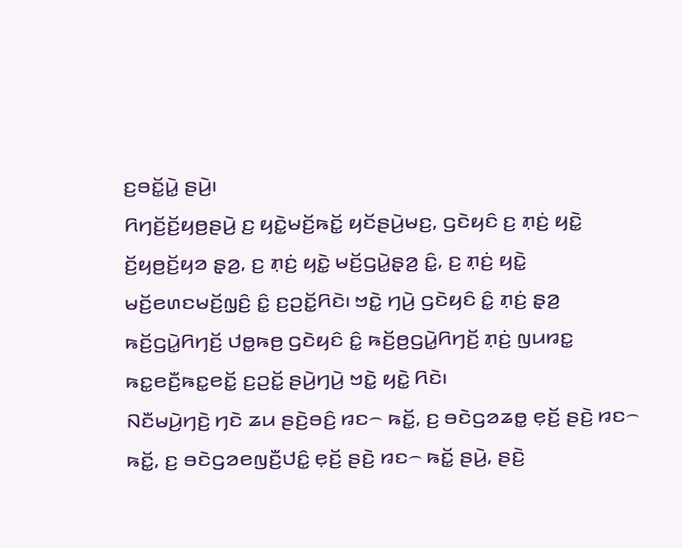ꤢ꤬ꤋꤢꤩ꤭ꤣꤧ꤭ ꤔꤣꤧ꤬꤯
ꤖꤚꤢꤩ꤬ꤢꤩ꤬ꤟꤥ꤬ꤔꤣꤧ꤬ ꤢ꤬ ꤟꤢꤧ꤭ꤗꤢꤩ꤬ꤒꤢꤩ꤭ ꤟꤢꤩꤔꤣꤧ꤬ꤗꤢ꤬, ꤞꤢꤧꤟꤢꤨ ꤢ꤬ ꤊ꤫ꤢꤦ꤬ ꤟꤢꤧ꤭ ꤢꤩ꤬ꤟꤥ꤬ꤢꤩ꤬ꤟꤤ ꤔ꤫ꤤ꤬, ꤢ꤬ ꤊ꤫ꤢꤦ꤬ ꤟꤢꤧ꤭ ꤗꤢꤩ꤬ꤞꤣꤧ꤭ꤔ꤫ꤤ꤬ ꤢꤨ꤭, ꤢ꤬ ꤊ꤫ꤢꤦ꤬ ꤟꤢꤧ꤭ ꤗꤢꤩ꤬ꤕꤛꤢꤗꤢꤩ꤬ꤜ꤫ꤢꤨ꤬ ꤢꤨ꤭ ꤢ꤬ꤑꤢꤩ꤭ꤖꤢꤧ꤯ ꤠꤢꤧ꤭ ꤚꤣꤧ꤬ ꤞꤢꤧꤟꤢꤨ ꤢꤨ꤭ ꤊ꤫ꤢꤦ꤬ ꤔ꤫ꤤ꤬ ꤒꤢꤩ꤬ꤞꤣꤧ꤭ꤖꤚꤢꤩ꤬ ꤓꤥ꤭ꤒꤥ꤬ ꤞꤢꤧꤟꤢꤨ ꤢꤨ꤭ ꤒꤢꤩ꤬ꤥ꤬ꤞꤣꤧ꤭ꤖꤚꤢꤩ꤬ ꤊ꤫ꤢꤦ꤬ ꤜꤣꤙꤢ꤭ ꤒꤢ꤭ꤕꤢꤪ꤬ꤒꤢ꤭ꤕꤢꤩ꤭ ꤢ꤬ꤑꤢꤩ꤭ ꤔꤣꤧ꤬ꤚꤣꤧ꤬ ꤠꤢꤧ꤭ ꤟꤢꤧ꤭ ꤖꤢꤧ꤯
ꤡꤢꤪꤗꤣꤧ꤬ꤚꤢꤧ꤬ ꤚꤢꤧ ꤘꤣ ꤔꤢꤧ꤬ꤋꤢꤨ꤬ ꤙꤢ꤮ ꤒꤢꤩ꤭, ꤢ꤬ ꤋꤢꤧꤞꤤꤘꤥ꤭ ꤕ꤫ꤢꤩ꤬ ꤔꤢꤧ꤬ ꤙꤢ꤮ ꤒꤢꤩ꤭, ꤢ꤬ ꤋꤢꤧꤞꤤꤕꤜꤢꤪ꤬ꤓꤢꤨ꤭ ꤕ꤫ꤢꤩ꤬ ꤔꤢꤧ꤬ ꤙꤢ꤮ ꤒꤢꤩ꤭ ꤔꤣꤧ꤬, ꤔꤢꤧ꤬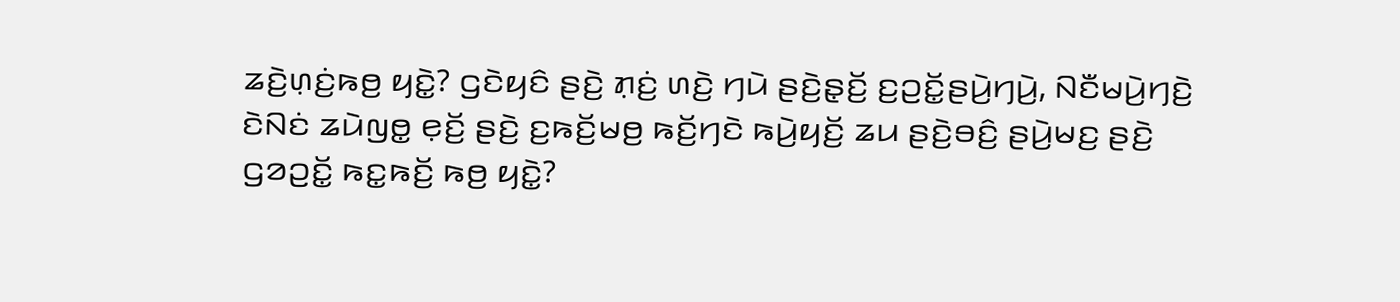ꤘꤢꤧ꤬ꤛ꤫ꤢꤦ꤬ꤒꤥ꤬ ꤟꤢꤧ꤭? ꤞꤢꤧꤟꤢꤨ ꤔꤢꤧ꤬ ꤊ꤫ꤢꤦ꤬ ꤛꤢꤧ꤬ ꤚꤣꤧ ꤔꤢꤧ꤬ꤔ꤫ꤢꤩ꤬ ꤢ꤬ꤑꤢꤩ꤭ꤔꤣꤧ꤬ꤚꤣꤧ꤬, ꤡꤢꤪꤗꤣꤧ꤬ꤚꤢꤧ꤬ ꤢꤧꤡꤢꤦ ꤘꤣꤧꤜꤥ꤭ ꤕ꤫ꤢꤩ꤬ ꤔꤢꤧ꤬ ꤢ꤬ꤒꤢꤩ꤬ꤗꤥ꤬ ꤒꤢꤩ꤬ꤚꤢꤧ ꤒꤣꤧ꤬ꤟꤢꤩ꤬ ꤘꤣ ꤔꤢꤧ꤬ꤋꤢꤨ꤬ ꤔꤣꤧ꤬ꤗꤢ꤬ ꤔꤢꤧ꤬ ꤞꤤꤑꤢꤩ꤭ ꤒꤢ꤭ꤒꤢꤩ꤬ ꤒꤥ꤬ ꤟꤢꤧ꤭?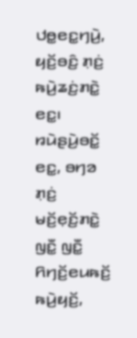ꤓꤥ꤭ꤕꤢ꤭ꤚꤣꤧ꤬, ꤟꤢꤩ꤬ꤋꤢꤨ꤬ ꤊ꤫ꤢꤦ꤬ ꤒꤣꤧ꤬ꤘꤢꤦ꤬ꤊꤢꤧ꤭ ꤕꤢ꤭꤯ ꤙꤣꤧꤔꤣꤧ꤬ꤋꤢꤩ꤭ ꤕꤢ꤭, ꤋꤚꤤ ꤊ꤫ꤢꤦ꤬ ꤗꤢꤩ꤬ꤕ꤫ꤢꤩ꤬ꤊꤢꤧ꤭ ꤜꤢꤪ꤭ ꤜꤢꤪ꤭ ꤖꤚꤢꤩ꤬ꤕꤣꤒꤢꤩ꤬ ꤒꤣꤧ꤬ꤟꤢꤩ꤬,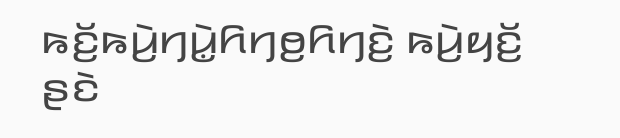ꤒꤢꤩ꤬ꤒꤣꤧ꤬ꤚꤣꤧ꤭ꤖꤚꤥ꤬ꤖꤚꤢꤧ꤬ ꤒꤣꤧ꤬ꤟꤢꤩ꤬ ꤔꤢꤧ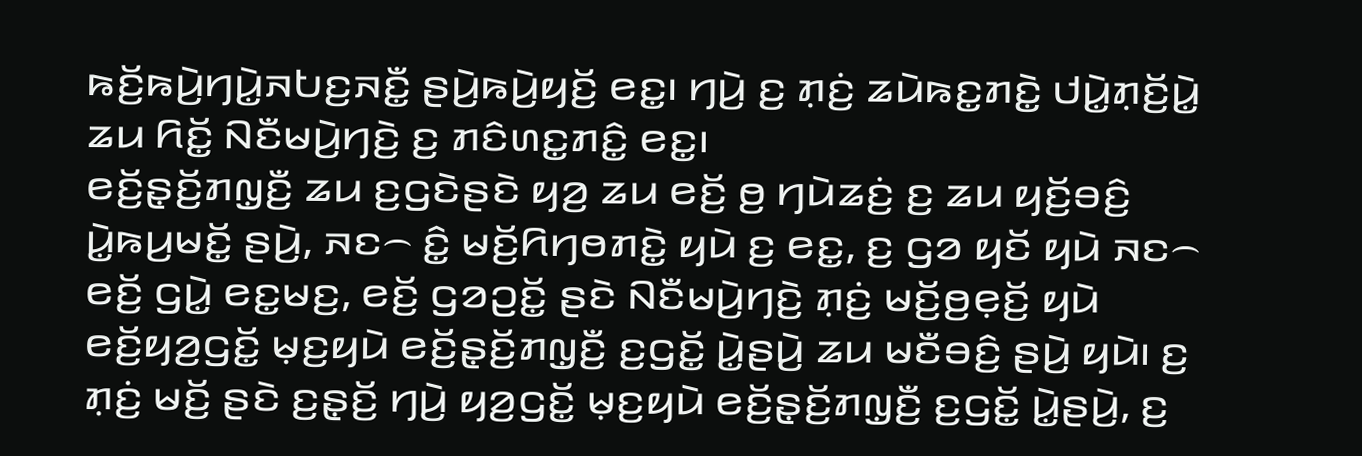ꤒꤢꤩ꤬ꤒꤣꤧ꤬ꤚꤣꤧ꤭ꤏꤝꤢ꤬ꤏꤢꤪ꤭ ꤔꤣꤧ꤬ꤒꤣꤧ꤬ꤟꤢꤩ꤬ ꤕꤢ꤭꤯ ꤚꤣꤧ꤬ ꤢ꤬ ꤊ꤫ꤢꤦ꤬ ꤘꤣꤧꤒꤢ꤭ꤊꤢꤧ꤭ ꤓꤣꤧ꤭ꤊ꤫ꤢꤩ꤬ꤣꤧ꤭ ꤘꤣ ꤖꤢꤩ꤭ ꤡꤢꤪꤗꤣꤧ꤬ꤚꤢꤧ꤬ ꤢ꤬ ꤊꤢꤨꤛꤢ꤭ꤊꤢꤨ꤭ ꤕꤢ꤭꤯
ꤕꤢꤩ꤬ꤔ꤫ꤢꤩ꤬ꤊꤜ꤫ꤢꤪ꤬ ꤘꤣ ꤢ꤬ꤞꤢꤧꤔꤢꤧ ꤟꤤ꤬ ꤘꤣ ꤕꤢꤩ꤬ ꤥ꤬ ꤚꤣꤧꤘꤢꤦ꤬ ꤢ꤬ ꤘꤣ ꤟꤢꤩ꤬ꤋꤢꤨ꤬ ꤣꤧ꤭ꤒꤣ꤬ꤗꤢꤩ꤭ ꤔꤣꤧ꤬, ꤏꤢ꤮ ꤢꤨ꤭ ꤗꤢꤩ꤬ꤖꤚꤥꤊꤢꤧ꤭ ꤟꤣꤧ ꤢ꤬ ꤕꤢ꤭, ꤢ꤬ ꤞꤤ ꤟꤢꤩ ꤟꤣꤧ ꤏꤢ꤮ ꤕꤢꤩ꤬ ꤞꤣꤧ꤭ ꤕꤢ꤭ꤗꤢ꤬, ꤕꤢꤩ꤬ ꤞꤤꤑꤢꤩ꤭ ꤔꤢꤧ ꤡꤢꤪꤗꤣꤧ꤬ꤚꤢꤧ꤬ ꤊ꤫ꤢꤦ꤬ ꤗꤢꤩ꤬ꤥ꤬ꤕ꤫ꤢꤩ꤬ ꤟꤣꤧ ꤕꤢꤩ꤬ꤟꤤ꤬ꤞꤢꤩ꤭ ꤗ꤫ꤢ꤬ꤟꤣꤧ ꤕꤢꤩ꤬ꤔ꤫ꤢꤩ꤬ꤊꤜ꤫ꤢꤪ꤬ ꤢ꤬ꤞꤢꤩ꤭ ꤣꤧ꤭ꤔꤣꤧ꤬ ꤘꤣ ꤗꤢꤪꤋꤢꤨ꤬ ꤔꤣꤧ꤬ ꤟꤣꤧ꤯ ꤢ꤬ ꤊ꤫ꤢꤦ꤬ ꤗꤢꤩ꤬ ꤔꤢꤧ ꤢ꤬ꤔ꤫ꤢꤩ꤬ ꤚꤣꤧ꤬ ꤟꤤ꤬ꤞꤢꤩ꤭ ꤗ꤫ꤢ꤬ꤟꤣꤧ ꤕꤢꤩ꤬ꤔ꤫ꤢꤩ꤬ꤊꤜ꤫ꤢꤪ꤬ ꤢ꤬ꤞꤢꤩ꤭ ꤣꤧ꤭ꤔꤣꤧ꤬, ꤢ꤬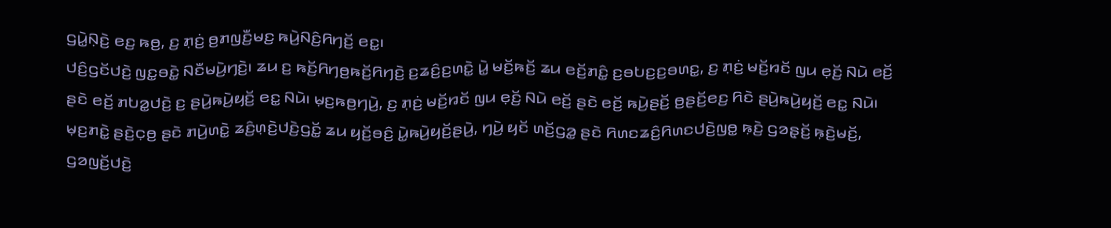ꤞꤣꤧ꤭ꤡ꤫ꤢꤧ꤬ ꤕꤢ꤬ ꤒꤥ꤬, ꤢ꤬ ꤊ꤫ꤢꤦ꤬ ꤥ꤬ꤊꤜꤢꤪ꤬ꤗꤢ꤬ ꤒꤣꤧ꤬ꤡꤢꤨ꤬ꤖꤚꤢꤩ꤬ ꤕꤢ꤭꤯
ꤓꤢꤨ꤬ꤞꤢꤩꤓꤢꤧ꤬ ꤜꤢ꤭ꤋꤢꤧ꤭ ꤡꤢꤪꤗꤣꤧ꤬ꤚꤢꤧ꤬꤯ ꤘꤣ ꤢ꤬ ꤒꤢꤩ꤬ꤖꤚꤥ꤬ꤒꤢꤩ꤬ꤖꤚꤢꤧ꤬ ꤢ꤬ꤘꤢꤨ꤬ꤢ꤬ꤛꤢꤧ꤭ ꤣꤧ꤭ ꤗꤢꤩ꤬ꤒꤢꤩ꤬ ꤘꤣ ꤕꤢꤩ꤬ꤊꤢꤨ꤭ ꤢ꤬ꤋꤝꤢ꤬ꤢ꤬ꤋꤛꤢ꤭, ꤢ꤬ ꤊ꤫ꤢꤦ꤬ ꤗꤢꤩ꤬ꤙꤢꤩ ꤜꤣ ꤕ꤫ꤢꤩ꤬ ꤡꤣꤧ ꤕꤢꤩ꤬ ꤔꤢꤧ ꤕꤢꤩ꤬ ꤊꤝꤤ꤭ꤓꤢꤧ꤬ ꤢ꤬ ꤔꤣꤧ꤬ꤒꤣꤧ꤬ꤟꤢꤩ꤬ ꤕꤢ꤭ ꤡꤣꤧ꤯ ꤗ꤫ꤢ꤬ꤒꤥ꤬ꤚꤣꤧ꤬, ꤢ꤬ ꤊ꤫ꤢꤦ꤬ ꤗꤢꤩ꤬ꤙꤢꤩ ꤜꤣ ꤕ꤫ꤢꤩ꤬ ꤡꤣꤧ ꤕꤢꤩ꤬ ꤔꤢꤧ ꤕꤢꤩ꤬ ꤒꤣꤧ꤬ꤔꤢꤩ꤬ ꤥ꤬ꤔꤢꤩ꤬ꤕꤢ꤬ ꤖꤢꤧ ꤔꤣꤧ꤬ꤒꤣꤧ꤬ꤟꤢꤩ꤬ ꤕꤢ꤭ ꤡꤣꤧ꤯
ꤗ꤫ꤢ꤬ꤊꤢꤧ꤭ ꤔꤢꤧ꤬ꤍ꤫ꤥ꤬ ꤔꤢꤧ ꤊꤣꤧ꤬ꤛꤢꤧ꤭ ꤘꤢꤨ꤬ꤛ꤫ꤢꤧ꤬ꤓꤢꤧ꤬ꤞꤢꤩ꤭ ꤘꤣ ꤟꤢꤩ꤬ꤋꤢꤨ꤬ ꤣꤧ꤭ꤒꤣꤧ꤬ꤟꤢꤩ꤬ꤔꤣꤧ꤬, ꤚꤣꤧ꤬ ꤟꤢꤩ ꤛꤢꤩ꤬ꤞꤤ꤭ ꤔꤢꤧ ꤖꤛꤢꤘꤢꤨ꤬ꤖꤛꤢꤓꤢꤧ꤬ꤜꤥ꤭ ꤒ꤫ꤢꤧ꤬ ꤞꤤꤔ꤫ꤢꤩ꤬ ꤒ꤫ꤢꤧ꤬ꤗꤢꤩ꤬, ꤞꤤꤜꤢꤩ꤬ꤓꤢꤧ꤬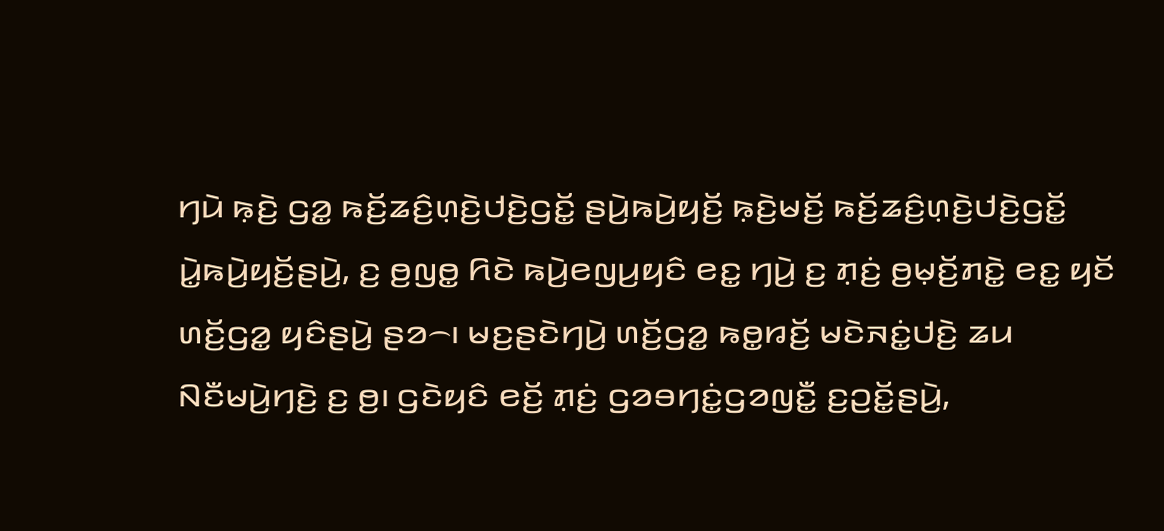ꤚꤣꤧ ꤒ꤫ꤢꤧ꤬ ꤞꤤ꤭ ꤒꤢꤩ꤬ꤘꤢꤨ꤬ꤛ꤫ꤢꤧ꤬ꤓꤢꤧ꤬ꤞꤢꤩ꤭ ꤔꤣꤧ꤬ꤒꤣꤧ꤬ꤟꤢꤩ꤬ ꤒ꤫ꤢꤧ꤬ꤗꤢꤩ꤬ ꤒꤢꤩ꤬ꤘꤢꤨ꤬ꤛ꤫ꤢꤧ꤬ꤓꤢꤧ꤬ꤞꤢꤩ꤭ ꤣꤧ꤭ꤒꤣꤧ꤬ꤟꤢꤩ꤬ꤔꤣꤧ꤬, ꤢ꤬ ꤥ꤬ꤜꤥ꤭ ꤖꤢꤧ ꤒꤣꤧ꤬ꤕꤜꤣ꤬ꤟꤢꤨ ꤕꤢ꤭ ꤚꤣꤧ꤬ ꤢ꤬ ꤊ꤫ꤢꤦ꤬ ꤥ꤬ꤗ꤫ꤢꤩ꤬ꤊꤢꤧ꤭ ꤕꤢ꤭ ꤟꤢꤩ ꤛꤢꤩ꤬ꤞꤤ꤭ ꤟꤢꤨꤔꤣꤧ꤬ ꤔꤤ꤮꤯ ꤗꤢ꤬ꤔꤢꤧꤚꤣꤧ꤬ ꤛꤢꤩ꤬ꤞꤤ꤭ ꤒꤥ꤭ꤙꤢꤩ꤬ ꤗꤢꤧꤏꤢꤦ꤭ꤓꤢꤧ꤬ ꤘꤣ ꤡꤢꤪꤗꤣꤧ꤬ꤚꤢꤧ꤬ ꤢ꤬ ꤥ꤬꤯ ꤞꤢꤧꤟꤢꤨ ꤕꤢꤩ꤬ ꤊ꤫ꤢꤦ꤬ ꤞꤤꤋꤚꤢꤦ꤭ꤞꤤꤜꤢꤪ꤭ ꤢ꤬ꤑꤢꤩ꤭ꤔꤣꤧ꤬,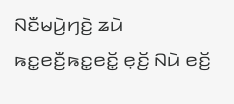ꤡꤢꤪꤗꤣꤧ꤬ꤚꤢꤧ꤬ ꤘꤣꤧ ꤒꤢ꤭ꤕꤢꤪ꤬ꤒꤢ꤭ꤕꤢꤩ꤭ ꤕ꤫ꤢꤩ꤬ ꤡꤣꤧ ꤕꤢꤩ꤬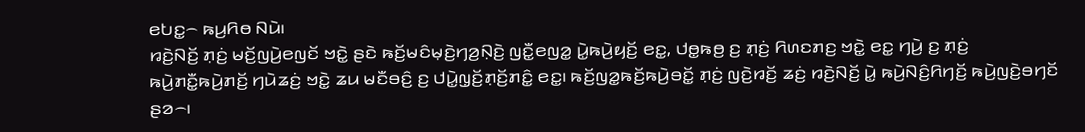ꤕꤝꤢ꤭꤮ ꤒꤣ꤬ꤖꤥ ꤡꤣꤧ꤯
ꤙꤢꤧ꤬ꤡꤢꤩ꤬ ꤊ꤫ꤢꤦ꤬ ꤗꤢꤩ꤬ꤜꤣꤧ꤬ꤕꤜꤢꤩ ꤠꤢꤧ꤭ ꤔꤢꤧ ꤒꤢꤩ꤬ꤗꤢꤨꤗ꤫ꤢꤧ꤬ꤚꤤ꤬ꤡ꤫ꤢꤧ꤬ ꤜꤢꤪ꤭ꤕꤜꤤ꤭ ꤣꤧ꤭ꤒꤣꤧ꤬ꤟꤢꤩ꤬ ꤕꤢ꤭, ꤓꤥ꤭ꤒꤥ꤬ ꤢ꤬ ꤊ꤫ꤢꤦ꤬ ꤖꤛꤢꤊꤢ꤬ ꤠꤢꤧ꤭ ꤕꤢ꤭ ꤚꤣꤧ꤬ ꤢ꤬ ꤊ꤫ꤢꤦ꤬ ꤒꤣꤧ꤬ꤊꤢꤪ꤭ꤒꤣꤧ꤬ꤊꤢꤩ꤬ ꤚꤣꤧꤘꤢꤦ꤬ ꤠꤢꤧ꤭ ꤘꤣ ꤗꤢꤪꤋꤢꤨ꤬ ꤢ꤬ ꤓꤣꤧ꤭ꤜ꤫ꤢꤩ꤬ꤊ꤫ꤢꤩ꤬ꤊꤢꤨ꤭ ꤕꤢ꤭꤯ ꤒꤢꤩ꤬ꤜꤤ꤭ꤒꤢꤩ꤬ꤒꤣꤧ꤬ꤋꤢꤩ꤭ ꤊ꤫ꤢꤦ꤬ ꤜꤢꤧ꤬ꤙꤢꤩ꤬ ꤘꤢꤦ꤬ ꤙꤢꤧ꤬ꤡꤢꤩ꤬ ꤣꤧ꤭ ꤒꤣꤧ꤬ꤡꤢꤨ꤬ꤖꤚꤢꤩ꤬ ꤒꤣꤧ꤬ꤜꤢꤧ꤬ꤋꤚꤢꤩ ꤔꤤ꤮꤯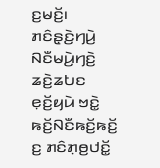ꤢ꤬ꤗꤢꤩ꤬꤯
ꤊꤢꤨꤔ꤫ꤢꤧ꤬ꤚꤣꤧ꤬ ꤡꤢꤪꤗꤣꤧ꤬ꤚꤢꤧ꤬ ꤘꤢꤧ꤬ꤘꤝꤢ ꤕ꤫ꤢꤩ꤬ꤟꤣꤧ ꤠꤢꤧ꤭ ꤒꤢꤩ꤬ꤡꤢꤪꤒꤢꤩ꤬ꤒꤢꤩ꤬ ꤢ꤬ ꤊꤢꤨꤊ꤫ꤥ꤬ꤓꤢꤩ꤭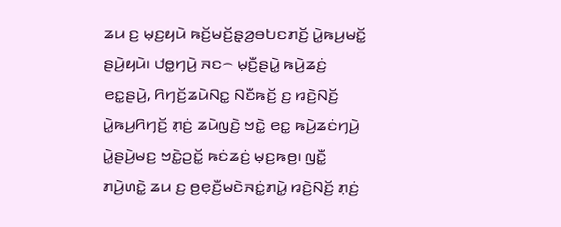ꤘꤣ ꤢ꤬ ꤗ꤫ꤢ꤬ꤟꤣꤧ ꤒꤢꤩ꤬ꤗꤢꤩ꤬ꤔ꤫ꤤ꤬ꤋꤝꤢꤊꤢꤩ꤬ ꤣꤧ꤭ꤒꤣ꤬ꤗꤢꤩ꤭ ꤔꤣꤧ꤬ꤟꤣꤧ꤯ ꤓꤥ꤭ꤚꤣꤧ꤬ ꤏꤢ꤮ ꤗ꤫ꤢꤪ꤬ꤔꤣꤧ꤭ ꤒꤣꤧ꤬ꤘꤢꤦ꤬ ꤕꤢ꤭ꤔꤣꤧ꤬, ꤖꤚꤢꤩ꤬ꤘꤣꤧꤡꤢ꤭ ꤡꤢꤪꤒꤢꤩ꤬ ꤢ꤬ ꤙꤢꤧ꤬ꤡꤢꤩ꤬ ꤣꤧ꤭ꤒꤣ꤬ꤖꤚꤢꤩ꤬ ꤊ꤫ꤢꤦ꤬ ꤘꤣꤧꤜꤢꤧ꤬ ꤠꤢꤧ꤭ ꤕꤢ꤭ ꤒꤣꤧ꤬ꤘꤢꤦꤚꤣꤧ꤬ ꤣꤧ꤭ꤔꤣꤧ꤬ꤗꤢ꤬ ꤠꤢꤧ꤭ꤑꤢꤩ꤭ ꤒꤢꤦꤘꤢꤦ꤬ ꤗ꤫ꤢ꤬ꤒꤥ꤬꤯ ꤜꤢꤪ꤭ ꤊꤣꤧ꤬ꤛꤢꤧ꤭ ꤘꤣ ꤢ꤬ ꤥ꤬ꤕ꤫ꤢꤪ꤬ꤗꤢꤧꤏꤢꤦ꤭ꤊꤣꤧ꤭ ꤙꤢꤧ꤬ꤡꤢꤩ꤬ ꤊ꤫ꤢꤦ꤬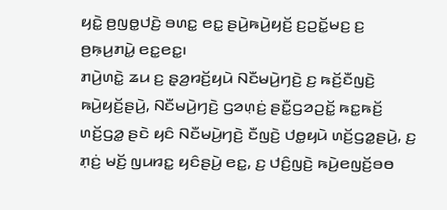ꤟꤢꤧ꤭ ꤥ꤬ꤜꤥ꤭ꤓꤢꤧ꤬ ꤋꤛꤢ꤭ ꤕꤢ꤭ ꤔꤣꤧ꤬ꤒꤣꤧ꤬ꤟꤢꤩ꤬ ꤢ꤬ꤑꤢꤩ꤭ꤗꤢ꤬ ꤢ꤬ ꤥ꤬ꤒ꤫ꤣ꤬ꤊꤣꤧ꤭ ꤕꤢ꤭ꤕꤢ꤭꤯
ꤊꤣꤧ꤬ꤛꤢꤧ꤭ ꤘꤣ ꤢ꤬ ꤔ꤫ꤤ꤬ꤙꤢꤩ꤬ꤟꤣꤧ ꤡꤢꤪꤗꤣꤧ꤬ꤚꤢꤧ꤬ ꤢ꤬ ꤒꤢꤩ꤬ꤢꤪꤜꤢꤧ꤬ ꤒꤣꤧ꤬ꤟꤢꤩ꤬ꤔꤣꤧ꤬, ꤡꤢꤪꤗꤣꤧ꤬ꤚꤢꤧ꤬ ꤞꤤꤛ꤫ꤢꤦ꤬ ꤔꤢꤪ꤭ꤞꤤꤑꤢꤩ꤭ ꤒꤢ꤭ꤒꤢꤩ꤬ ꤛꤢꤩ꤬ꤞꤤ꤭ ꤔꤢꤧ ꤟꤢꤨ ꤡꤢꤪꤗꤣꤧ꤬ꤚꤢꤧ꤬ ꤢꤪꤜꤢꤧ꤬ ꤓꤥ꤭ꤟꤣꤧ ꤛꤢꤩ꤬ꤞꤤ꤭ꤔꤣꤧ꤬, ꤢ꤬ ꤊ꤫ꤢꤦ꤬ ꤗꤢꤩ꤬ ꤜꤣꤙꤢ꤭ ꤟꤢꤨꤔꤣꤧ꤬ ꤕꤢ꤭, ꤢ꤬ ꤓꤢꤨ꤬ꤜꤢꤧ꤬ ꤒꤣꤧ꤬ꤕꤜꤢꤩ꤬ꤋꤥ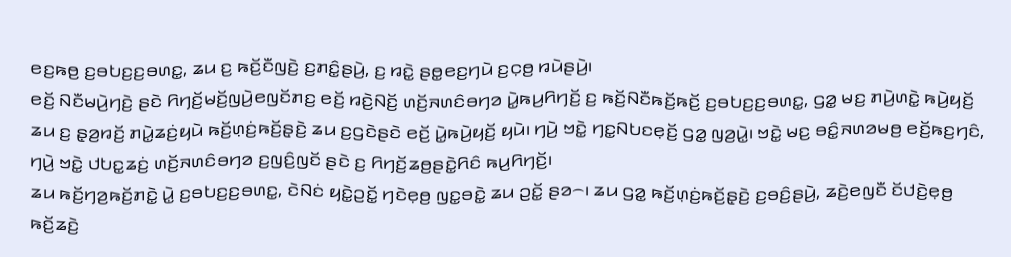ꤕꤢ꤬ꤒꤥ꤬ ꤢ꤬ꤋꤝꤢ꤬ꤢ꤬ꤋꤛꤢ꤭, ꤘꤣ ꤢ꤬ ꤒꤢꤩ꤬ꤢꤪꤜꤢꤧ꤬ ꤢ꤬ꤊꤢꤨ꤭ꤔꤣꤧ꤬, ꤢ꤬ ꤙꤢꤧ꤭ ꤔꤥ꤭ꤕꤢ꤬ꤚꤣꤧ ꤢ꤬ꤍ꤫ꤥ꤬ ꤙꤣꤧꤔꤣꤧ꤬꤯
ꤕꤢꤩ꤬ ꤡꤢꤪꤗꤣꤧ꤬ꤚꤢꤧ꤬ ꤔꤢꤧ ꤖꤚꤢꤩ꤬ꤗꤢꤩ꤬ꤜꤣꤧ꤬ꤕꤜꤢꤩꤊꤢ꤬ ꤕꤢꤩ꤬ ꤙꤢꤧ꤬ꤡꤢꤩ꤬ ꤛꤢꤩ꤬ꤏꤛꤢꤨꤋꤚꤤ ꤣꤧ꤭ꤒꤣ꤬ꤖꤚꤢꤩ꤬ ꤢ꤬ ꤒꤢꤩ꤬ꤡꤢꤪꤒꤢꤩ꤬ꤒꤢꤩ꤬ ꤢ꤬ꤋꤝꤢ꤬ꤢ꤬ꤋꤛꤢ꤭, ꤞꤤ꤭ ꤗꤢ꤬ ꤊꤣꤧ꤬ꤛꤢꤧ꤭ ꤒꤣꤧ꤬ꤟꤢꤩ꤬ ꤘꤣ ꤢ꤬ ꤔ꤫ꤤ꤬ꤙꤢꤩ꤬ ꤊꤣꤧ꤭ꤘꤢꤦ꤬ꤟꤣꤧ ꤒꤢꤩ꤬ꤛ꤫ꤢꤦ꤬ꤒꤢꤩ꤬ꤔ꤫ꤢꤧ꤬ ꤘꤣ ꤢ꤬ꤞꤢꤧꤔꤢꤧ ꤕꤢꤩ꤬ ꤣꤧ꤭ꤒꤣꤧ꤬ꤟꤢꤩ꤬ ꤟꤣꤧ꤯ ꤚꤣꤧ꤬ ꤠꤢꤧ꤭ ꤚꤢ꤭ꤡꤝꤢꤕ꤫ꤢꤩ꤬ ꤞꤤ꤭ ꤜꤤ꤬ꤣꤧ꤭꤯ ꤠꤢꤧ꤭ ꤗꤢ꤬ ꤋꤢꤨ꤭ꤏꤛꤤꤗꤥ꤬ ꤕꤢꤩ꤬ꤒꤢ꤬ꤚꤢꤨ, ꤚꤣꤧ꤬ ꤠꤢꤧ꤭ ꤓꤝꤢ꤭ꤘꤢꤦ꤬ ꤛꤢꤩ꤬ꤏꤛꤢꤨꤋꤚꤤ ꤢ꤬ꤜꤢꤨ꤬ꤜꤢꤩ ꤔꤢꤧ ꤢ꤬ ꤖꤚꤢꤩ꤬ꤘꤥ꤬ꤔꤢꤧ꤭ꤖꤢꤨ ꤒꤣ꤬ꤖꤚꤢꤩ꤬꤯
ꤘꤣ ꤒꤢꤩ꤬ꤚꤤ꤬ꤒꤢꤩ꤬ꤊꤢꤧ꤭ ꤣꤧ꤭ ꤢ꤬ꤋꤝꤢ꤬ꤢ꤬ꤋꤛꤢ꤭, ꤢꤧꤡꤢꤦ ꤟꤢꤧ꤭ꤑꤢꤩ꤭ ꤚꤢꤧꤕ꤫ꤥ꤬ ꤜꤢ꤭ꤋꤢꤧ꤭ ꤘꤣ ꤑꤢꤩ꤭ ꤔꤤ꤮꤯ ꤘꤣ ꤞꤤ꤭ ꤒꤢꤩ꤬ꤛ꤫ꤢꤦ꤬ꤒꤢꤩ꤬ꤔ꤫ꤢꤧ꤬ ꤢ꤬ꤋꤢꤨ꤬ꤔꤣꤧ꤬, ꤘꤢꤧ꤬ꤕꤜꤢꤪ ꤢꤩꤓꤢꤧ꤬ꤕ꤫ꤥ꤬ ꤒꤢꤩ꤬ꤘꤢꤧ꤬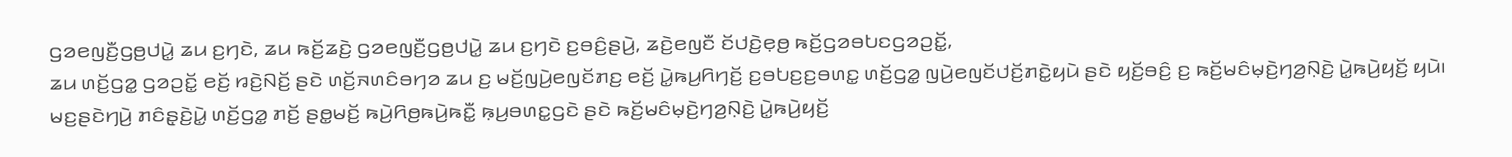ꤞꤤꤕꤜꤢꤪ꤬ꤞꤥ꤬ꤓꤣꤧ꤭ ꤘꤣ ꤢ꤬ꤚꤢꤧ, ꤘꤣ ꤒꤢꤩ꤬ꤘꤢꤧ꤬ ꤞꤤꤕꤜꤢꤪ꤬ꤞꤥ꤬ꤓꤣꤧ꤭ ꤘꤣ ꤢ꤬ꤚꤢꤧ ꤢ꤬ꤋꤢꤨ꤬ꤔꤣꤧ꤬, ꤘꤢꤧ꤬ꤕꤜꤢꤪ ꤢꤩꤓꤢꤧ꤬ꤕ꤫ꤥ꤬ ꤒꤢꤩ꤬ꤞꤤꤋꤝꤢꤞꤤꤑꤢꤩ꤭,
ꤘꤣ ꤛꤢꤩ꤬ꤞꤤ꤭ ꤞꤤꤑꤢꤩ꤭ ꤕꤢꤩ꤬ ꤙꤢꤧ꤬ꤡꤢꤩ꤬ ꤔꤢꤧ ꤛꤢꤩ꤬ꤏꤛꤢꤨꤋꤚꤤ ꤘꤣ ꤢ꤬ ꤗꤢꤩ꤬ꤜꤣꤧ꤬ꤕꤜꤢꤩꤊꤢ꤬ ꤕꤢꤩ꤬ ꤣꤧ꤭ꤒꤣ꤬ꤖꤚꤢꤩ꤬ ꤢ꤬ꤋꤝꤢ꤬ꤢ꤬ꤋꤛꤢ꤭ ꤛꤢꤩ꤬ꤞꤤ꤭ ꤜꤣꤧ꤬ꤕꤜꤢꤩꤓꤢꤩ꤬ꤊꤢꤧ꤭ꤟꤣꤧ ꤔꤢꤧ ꤟꤢꤩ꤬ꤋꤢꤨ꤬ ꤢ꤬ ꤒꤢꤩ꤬ꤗꤢꤨꤗ꤫ꤢꤧ꤬ꤚꤤ꤬ꤡ꤫ꤢꤧ꤬ ꤣꤧ꤭ꤒꤣꤧ꤬ꤟꤢꤩ꤬ ꤟꤣꤧ꤯ ꤗꤢ꤬ꤔꤢꤧꤚꤣꤧ꤬ ꤊꤢꤨꤔ꤫ꤢꤧ꤬ꤣꤧ꤭ ꤛꤢꤩ꤬ꤞꤤ꤭ ꤊꤢꤩ꤬ ꤔꤥ꤭ꤗꤢꤩ꤬ ꤒꤣꤧ꤬ꤖꤥ꤬ꤒꤣꤧ꤬ꤒꤢꤪ꤭ ꤒ꤫ꤣ꤬ꤋꤛꤢ꤭ꤞꤢꤧ ꤔꤢꤧ ꤒꤢꤩ꤬ꤗꤢꤨꤗ꤫ꤢꤧ꤬ꤚꤤ꤬ꤡ꤫ꤢꤧ꤬ ꤣꤧ꤭ꤒꤣꤧ꤬ꤟꤢꤩ꤬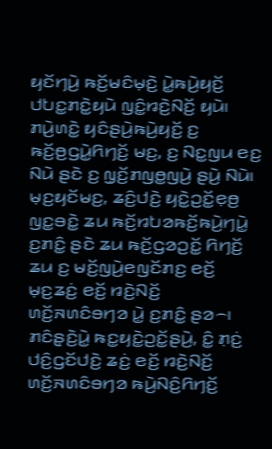ꤟꤢꤩꤚꤣꤧ꤬ ꤒꤢꤩ꤬ꤗꤢꤨꤗ꤫ꤢꤧ꤬ ꤣꤧ꤭ꤒꤣꤧ꤬ꤟꤢꤩ꤬ ꤓꤝꤢ꤭ꤊꤢꤧ꤭ꤟꤣꤧ ꤜꤢꤨ꤭ꤙꤢꤧ꤬ꤡꤢꤩ꤬ ꤟꤣꤧ꤯ ꤊꤣꤧ꤬ꤛꤢꤧ꤭ ꤟꤢꤨꤔꤣꤧ꤬ꤒꤣꤧ꤬ꤟꤢꤩ꤬ ꤢ꤬ ꤒꤢꤩ꤬ꤥ꤬ꤞꤣꤧ꤭ꤖꤚꤢꤩ꤬ ꤗꤢ꤬, ꤢ꤬ ꤡꤢ꤭ꤜꤣ ꤕꤢ꤬ ꤡꤣꤧ ꤔꤢꤧ ꤢ꤬ ꤜ꤫ꤢꤩ꤬ꤊꤜꤥ꤭ꤜꤣꤧ꤬ ꤔꤣꤧ꤬ ꤡꤣꤧ꤯
ꤗ꤫ꤢ꤬ꤟꤢꤩꤗꤢ꤬, ꤘꤢꤨ꤬ꤓꤢꤧ꤬ ꤟꤢꤧ꤭ꤑꤢꤩ꤭ꤕ꤫ꤥ꤬ ꤜꤢ꤭ꤋꤢꤧ꤭ ꤘꤣ ꤒꤢꤩ꤬ꤙꤝꤤꤒꤢꤩ꤬ꤒꤣꤧ꤬ꤚꤣꤧ꤭ ꤢ꤬ꤊꤢꤨ꤭ ꤔꤢꤧ ꤘꤣ ꤒꤢꤩ꤬ꤞꤤꤑꤢꤩ꤭ ꤖꤚꤢꤩ꤬ ꤘꤣ ꤢ꤬ ꤗꤢꤩ꤬ꤜꤣꤧ꤬ꤕꤜꤢꤩꤊꤢ꤬ ꤕꤢꤩ꤬ ꤗ꤫ꤢ꤬ꤘꤢꤦ꤬ ꤕꤢꤩ꤬ ꤙꤢꤧ꤬ꤡꤢꤩ꤬ ꤛꤢꤩ꤬ꤏꤛꤢꤨꤋꤚꤤ ꤣꤧ꤭ ꤢ꤬ꤊꤢꤨ꤭ ꤔꤤ꤮꤯ ꤊꤢꤨꤔ꤫ꤢꤧ꤬ꤣꤧ꤭ ꤒꤢ꤭ꤟꤢꤧ꤭ꤑꤢꤩ꤭ꤔꤣꤧ꤬, ꤢꤨ꤭ ꤊ꤫ꤢꤦ꤬ ꤓꤢꤨ꤬ꤞꤢꤩꤓꤢꤧ꤬ ꤘꤢꤦ꤬ ꤕꤢꤩ꤬ ꤙꤢꤧ꤬ꤡꤢꤩ꤬ ꤛꤢꤩ꤬ꤏꤛꤢꤨꤋꤚꤤ ꤒꤣꤧ꤬ꤡꤢꤨ꤬ꤖꤚꤢꤩ꤬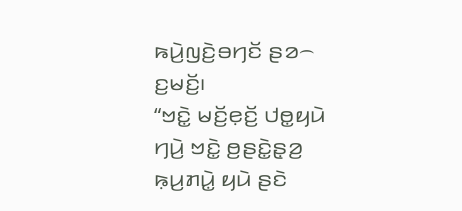ꤒꤣꤧ꤬ꤜꤢꤧ꤬ꤋꤚꤢꤩ ꤔꤤ꤮ ꤢ꤬ꤗꤢꤩ꤬꤯
“ꤠꤢꤧ꤭ ꤗꤢꤩ꤬ꤕ꤫ꤢꤩ꤬ ꤓꤥ꤭ꤟꤣꤧ ꤚꤣꤧ꤬ ꤠꤢꤧ꤭ ꤥ꤬ꤔꤢꤧ꤭ꤔ꤫ꤤ꤬ ꤒ꤫ꤣ꤬ꤊꤣꤧ꤭ ꤟꤣꤧ ꤔꤢꤧ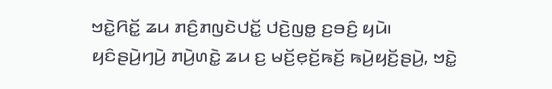ꤠꤢꤧ꤭ꤖꤢꤩ꤭ ꤘꤣ ꤊꤢꤨ꤬ꤊꤜꤢꤧꤓꤢꤩ꤭ ꤓꤢꤧ꤬ꤜꤥ꤭ ꤢ꤬ꤋꤢꤨ꤬ ꤟꤣꤧ꤯ ꤟꤢꤨꤔꤣꤧ꤬ꤚꤣꤧ꤬ ꤊꤣꤧ꤬ꤛꤢꤧ꤭ ꤘꤣ ꤢ꤬ ꤗꤢꤩ꤬ꤕ꤫ꤢꤩ꤬ꤒꤢꤩ꤬ ꤒꤣꤧ꤬ꤟꤢꤩ꤬ꤔꤣꤧ꤬, ꤠꤢꤧ꤭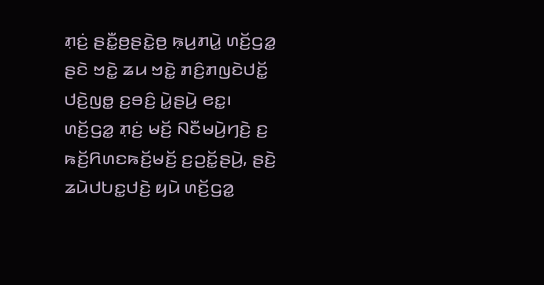ꤊ꤫ꤢꤦ꤬ ꤔꤢꤪ꤭ꤥ꤬ꤔꤢꤧ꤭ꤥ꤬ ꤒ꤫ꤣ꤬ꤊꤣꤧ꤭ ꤛꤢꤩ꤬ꤞꤤ꤭ ꤔꤢꤧ ꤠꤢꤧ꤭ ꤘꤣ ꤠꤢꤧ꤭ ꤊꤢꤨ꤬ꤊꤜꤢꤧꤓꤢꤩ꤭ ꤓꤢꤧ꤬ꤜꤥ꤭ ꤢ꤬ꤋꤢꤨ꤬ ꤣꤧ꤭ꤔꤣꤧ꤬ ꤕꤢ꤭꤯
ꤛꤢꤩ꤬ꤞꤤ꤭ ꤊ꤫ꤢꤦ꤬ ꤗꤢꤩ꤬ ꤡꤢꤪꤗꤣꤧ꤬ꤚꤢꤧ꤬ ꤢ꤬ ꤒꤢꤩ꤬ꤖꤛꤢꤒꤢꤩ꤬ꤗꤢꤩ꤬ ꤢ꤬ꤑꤢꤩ꤭ꤔꤣꤧ꤬, ꤔꤢꤧ꤬ ꤘꤣꤧꤓꤝꤢ꤭ꤓꤢꤧ꤬ ꤟꤣꤧ ꤛꤢꤩ꤬ꤞꤤ꤭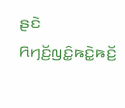ꤔꤢꤧ ꤖꤚꤢꤩ꤬ꤜꤢꤨ꤭ꤒꤢꤧ꤭ꤒꤢꤩ꤬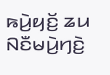ꤒꤣꤧ꤬ꤟꤢꤩ꤬ ꤘꤣ ꤡꤢꤪꤗꤣꤧ꤬ꤚꤢꤧ꤬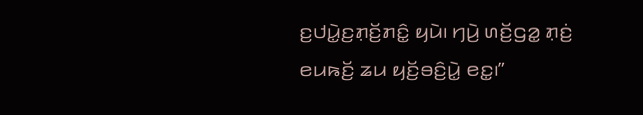ꤢ꤬ꤓꤣꤧ꤭ꤢ꤬ꤊ꤫ꤢꤩ꤬ꤊꤢꤨ꤭ ꤟꤣꤧ꤯ ꤚꤣꤧ꤬ ꤛꤢꤩ꤬ꤞꤤ꤭ ꤊ꤫ꤢꤦ꤬ ꤕꤣꤒꤢꤩ꤬ ꤘꤣ ꤟꤢꤩ꤬ꤋꤢꤨ꤬ꤣꤧ꤭ ꤕꤢ꤭꤯”